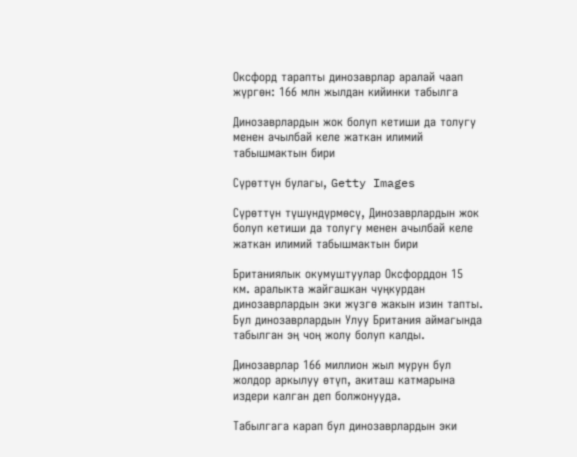Оксфорд тарапты динозаврлар аралай чаап жүргөн: 166 млн жылдан кийинки табылга

Динозаврлардын жок болуп кетиши да толугу менен ачылбай келе жаткан илимий табышмактын бири

Сүрөттүн булагы, Getty Images

Сүрөттүн түшүндүрмөсү, Динозаврлардын жок болуп кетиши да толугу менен ачылбай келе жаткан илимий табышмактын бири

Британиялык окумуштуулар Оксфорддон 15 км. аралыкта жайгашкан чуңкурдан динозаврлардын эки жүзгө жакын изин тапты. Бул динозаврлардын Улуу Британия аймагында табылган эң чоң жолу болуп калды.

Динозаврлар 166 миллион жыл мурун бул жолдор аркылуу өтүп, акиташ катмарына издери калган деп болжонууда.

Табылгага карап бул динозаврлардын эки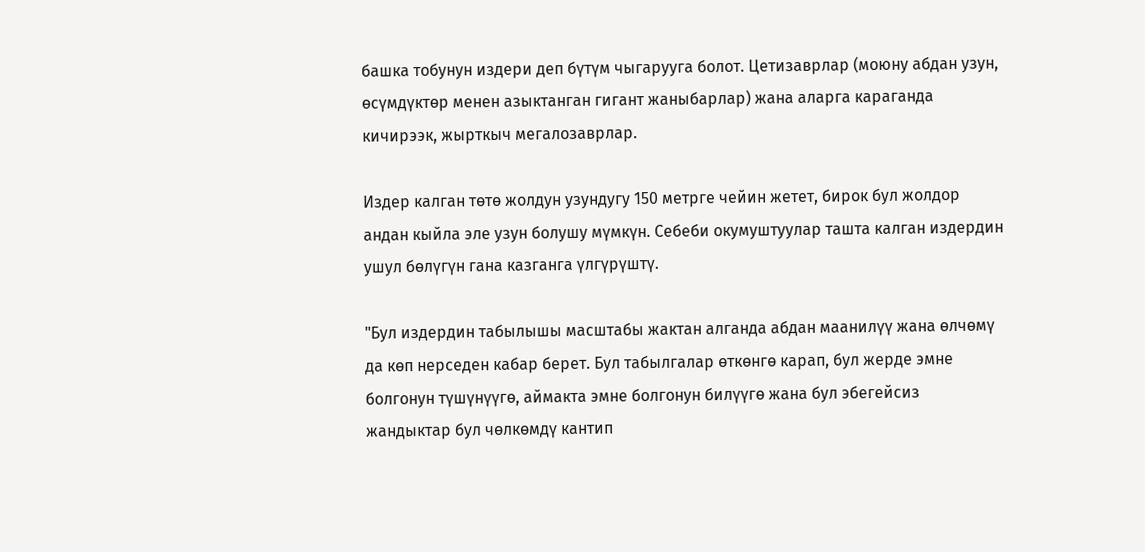башка тобунун издери деп бүтүм чыгарууга болот. Цетизаврлар (моюну абдан узун, өсүмдүктөр менен азыктанган гигант жаныбарлар) жана аларга караганда кичирээк, жырткыч мегалозаврлар.

Издер калган төтө жолдун узундугу 150 метрге чейин жетет, бирок бул жолдор андан кыйла эле узун болушу мүмкүн. Себеби окумуштуулар ташта калган издердин ушул бөлүгүн гана казганга үлгүрүштү.

"Бул издердин табылышы масштабы жактан алганда абдан маанилүү жана өлчөмү да көп нерседен кабар берет. Бул табылгалар өткөнгө карап, бул жерде эмне болгонун түшүнүүгө, аймакта эмне болгонун билүүгө жана бул эбегейсиз жандыктар бул чөлкөмдү кантип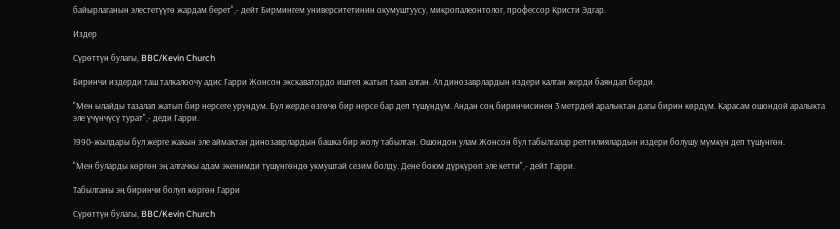байырлаганын элестетүүгө жардам берет",- дейт Бирмингем университетинин окумуштуусу, микропалеонтолог, профессор Кристи Эдгар.

Издер

Сүрөттүн булагы, BBC/Kevin Church

Биринчи издерди таш талкалоочу адис Гарри Жонсон экскаватордо иштеп жатып таап алган. Ал динозаврлардын издери калган жерди баяндап берди.

"Мен ылайды тазалап жатып бир нерсеге урундум. Бул жерде өзгөчө бир нерсе бар деп түшүндүм. Андан соң биринчисинен 3 метрдей аралыктан дагы бирин көрдүм. Карасам ошондой аралыкта эле үчүнчүсү турат",- деди Гарри.

1990-жылдары бул жерге жакын эле аймактан динозаврлардын башка бир жолу табылган. Ошондон улам Жонсон бул табылгалар рептилиялардын издери болушу мүмкүн деп түшүнгөн.

"Мен буларды көргөн эң алгачкы адам экенимди түшүнгөндө укмуштай сезим болду. Дене боюм дүркүрөп эле кетти",- дейт Гарри.

Табылганы эң биринчи болуп көргөн Гарри

Сүрөттүн булагы, BBC/Kevin Church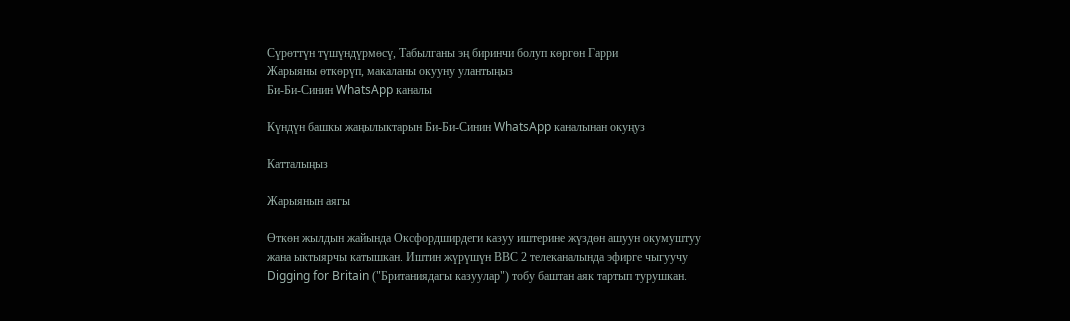Сүрөттүн түшүндүрмөсү, Табылганы эң биринчи болуп көргөн Гарри
Жарыяны өткөрүп, макаланы окууну улантыңыз
Би-Би-Синин WhatsApp каналы

Күндүн башкы жаңылыктарын Би-Би-Синин WhatsApp каналынан окуңуз

Катталыңыз

Жарыянын аягы

Өткөн жылдын жайында Оксфордширдеги казуу иштерине жүздөн ашуун окумуштуу жана ыктыярчы катышкан. Иштин жүрүшүн ВВС 2 телеканалында эфирге чыгуучу Digging for Britain ("Британиядагы казуулар") тобу баштан аяк тартып турушкан.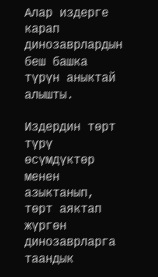Алар издерге карап динозаврлардын беш башка түрүн аныктай алышты.

Издердин төрт түрү өсүмдүктөр менен азыктанып, төрт аяктап жүргөн динозаврларга таандык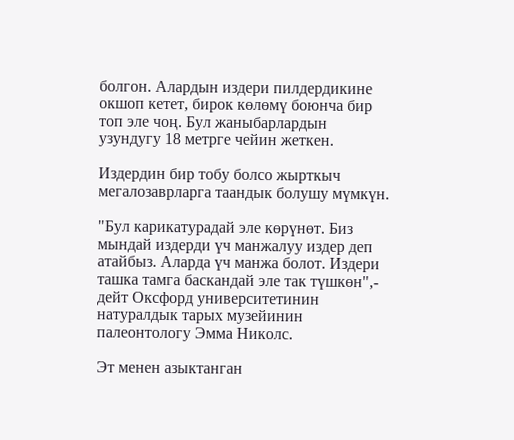болгон. Алардын издери пилдердикине окшоп кетет, бирок көлөмү боюнча бир топ эле чоң. Бул жаныбарлардын узундугу 18 метрге чейин жеткен.

Издердин бир тобу болсо жырткыч мегалозаврларга таандык болушу мүмкүн.

"Бул карикатурадай эле көрүнөт. Биз мындай издерди үч манжалуу издер деп атайбыз. Аларда үч манжа болот. Издери ташка тамга баскандай эле так түшкөн",- дейт Оксфорд университетинин натуралдык тарых музейинин палеонтологу Эмма Николс.

Эт менен азыктанган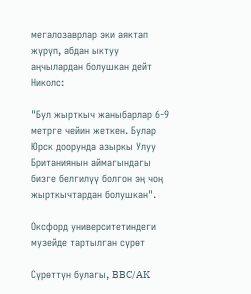мегалозаврлар эки аяктап жүрүп, абдан ыктуу аңчылардан болушкан дейт Николс:

"Бул жырткыч жаныбарлар 6-9 метрге чейин жеткен. Булар Юрск доорунда азыркы Улуу Британиянын аймагындагы бизге белгилүү болгон эң чоң жырткычтардан болушкан".

Оксфорд университетиндеги музейде тартылган сүрөт

Сүрөттүн булагы, BBC/AK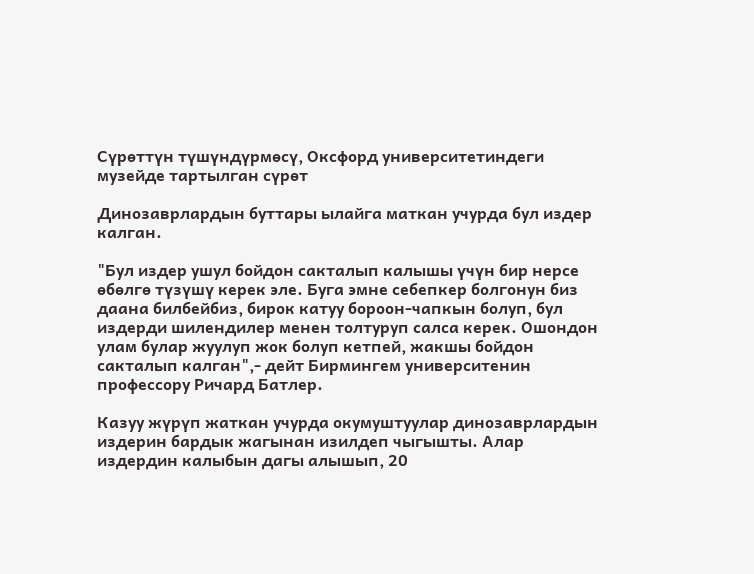Сүрөттүн түшүндүрмөсү, Оксфорд университетиндеги музейде тартылган сүрөт

Динозаврлардын буттары ылайга маткан учурда бул издер калган.

"Бул издер ушул бойдон сакталып калышы үчүн бир нерсе өбөлгө түзүшү керек эле. Буга эмне себепкер болгонун биз даана билбейбиз, бирок катуу бороон-чапкын болуп, бул издерди шилендилер менен толтуруп салса керек. Ошондон улам булар жуулуп жок болуп кетпей, жакшы бойдон сакталып калган",- дейт Бирмингем университенин профессору Ричард Батлер.

Казуу жүрүп жаткан учурда окумуштуулар динозаврлардын издерин бардык жагынан изилдеп чыгышты. Алар издердин калыбын дагы алышып, 20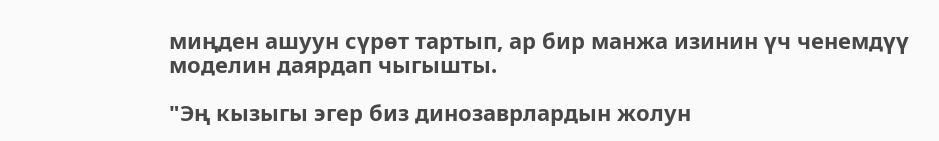миңден ашуун сүрөт тартып, ар бир манжа изинин үч ченемдүү моделин даярдап чыгышты.

"Эң кызыгы эгер биз динозаврлардын жолун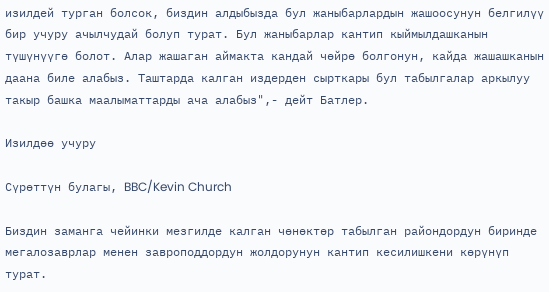изилдей турган болсок, биздин алдыбызда бул жаныбарлардын жашоосунун белгилүү бир учуру ачылчудай болуп турат. Бул жаныбарлар кантип кыймылдашканын түшүнүүгө болот. Алар жашаган аймакта кандай чөйрө болгонун, кайда жашашканын даана биле алабыз. Таштарда калган издерден сырткары бул табылгалар аркылуу такыр башка маалыматтарды ача алабыз",- дейт Батлер.

Изилдөө учуру

Сүрөттүн булагы, BBC/Kevin Church

Биздин заманга чейинки мезгилде калган чөнөктөр табылган райондордун биринде мегалозаврлар менен завроподдордун жолдорунун кантип кесилишкени көрүнүп турат.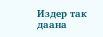Издер так даана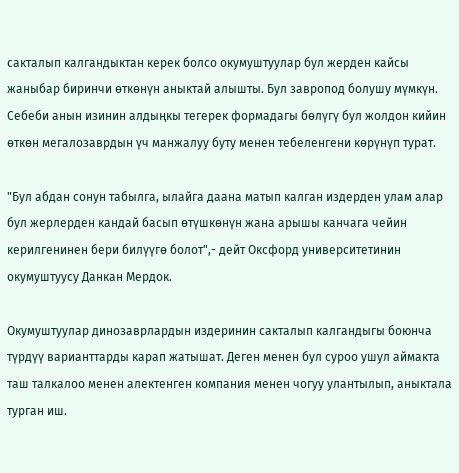сакталып калгандыктан керек болсо окумуштуулар бул жерден кайсы жаныбар биринчи өткөнүн аныктай алышты. Бул завропод болушу мүмкүн. Себеби анын изинин алдыңкы тегерек формадагы бөлүгү бул жолдон кийин өткөн мегалозаврдын үч манжалуу буту менен тебеленгени көрүнүп турат.

"Бул абдан сонун табылга, ылайга даана матып калган издерден улам алар бул жерлерден кандай басып өтүшкөнүн жана арышы канчага чейин керилгенинен бери билүүгө болот",- дейт Оксфорд университетинин окумуштуусу Данкан Мердок.

Окумуштуулар динозаврлардын издеринин сакталып калгандыгы боюнча түрдүү варианттарды карап жатышат. Деген менен бул суроо ушул аймакта таш талкалоо менен алектенген компания менен чогуу улантылып, аныктала турган иш.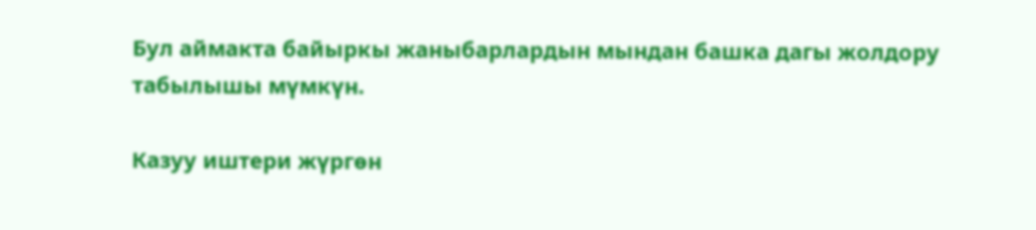Бул аймакта байыркы жаныбарлардын мындан башка дагы жолдору табылышы мүмкүн.

Казуу иштери жүргөн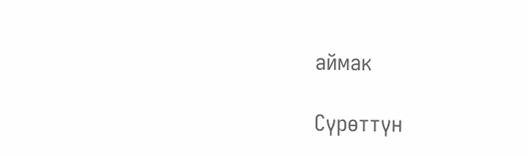аймак

Сүрөттүн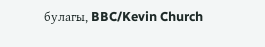булагы, BBC/Kevin Church